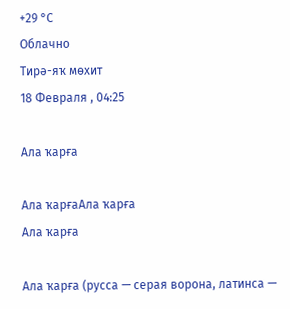+29 °С
Облачно
Тирә-яҡ мөхит
18 Февраля , 04:25

Ала ҡарға

Ала ҡарғаАла ҡарға
Ала ҡарға

Ала ҡарға (русса — серая ворона, латинса —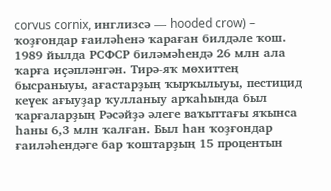corvus cornix, инглизсә — hooded crow) – ҡоҙғондар ғаиләһенә ҡараған билдәле ҡош.
1989 йылда РСФСР биләмәһендә 26 млн ала ҡарға иҫәпләнгән. Тирә-яҡ мөхиттең бысраныуы, ағастарҙың ҡырҡылыуы, пестицид кеүек ағыуҙар ҡулланыу арҡаһында был ҡарғаларҙың Рәсәйҙә әлеге ваҡыттағы яҡынса һаны 6,3 млн ҡалған. Был һан ҡоҙғондар ғаиләһендәге бар ҡоштарҙың 15 процентын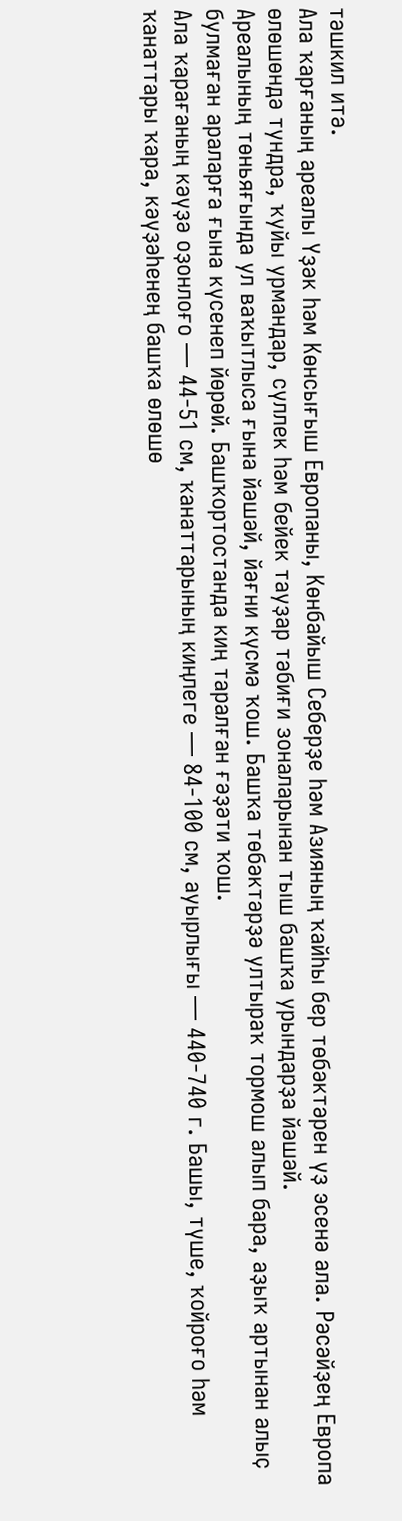тәшкил итә.
Ала ҡарғаның ареалы Үҙәк һәм Көнсығыш Европаны, Көнбайыш Себерҙе һәм Азияның ҡайһы бер төбәктәрен үҙ эсенә ала. Рәсәйҙең Европа өлөшөндә тундра, ҡуйы урмандар, сүллек һәм бейек тауҙар тәбиғи зоналарынан тыш башҡа урындарҙа йәшәй.
Ареалының төньяғында ул ваҡытлыса ғына йәшәй, йәғни күсмә ҡош. Башҡа төбәктәрҙә ултыраҡ тормош алып бара, аҙыҡ артынан алыҫ булмаған араларға ғына күсенеп йөрөй. Башҡортостанда киң таралған ғәҙәти ҡош.
Ала ҡарағаның кәүҙә оҙонлоғо — 44-51 см, ҡанаттарының киңлеге — 84-100 см, ауырлығы — 440-740 г. Башы, түше, ҡойроғо һәм ҡанаттары ҡара, кәүҙәһенең башҡа өлөшө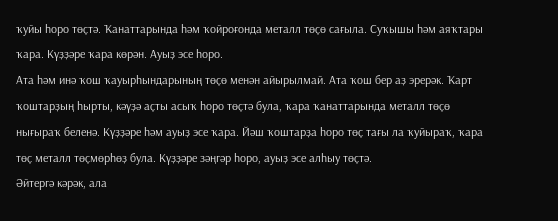ҡуйы һоро төҫтә. Ҡанаттарында һәм ҡойроғонда металл төҫө сағыла. Суҡышы һәм аяҡтары ҡара. Күҙҙәре ҡара көрән. Ауыҙ эсе һоро.
Ата һәм инә ҡош ҡауырһындарының төҫө менән айырылмай. Ата ҡош бер аҙ эрерәк. Ҡарт ҡоштарҙың һырты, кәүҙә аҫты асыҡ һоро төҫтә була, ҡара ҡанаттарында металл төҫө нығыраҡ беленә. Күҙҙәре һәм ауыҙ эсе ҡара. Йәш ҡоштарҙа һоро төҫ тағы ла ҡуйыраҡ, ҡара төҫ металл төҫмөрһөҙ була. Күҙҙәре зәңгәр һоро, ауыҙ эсе алһыу төҫтә.
Әйтергә кәрәк, ала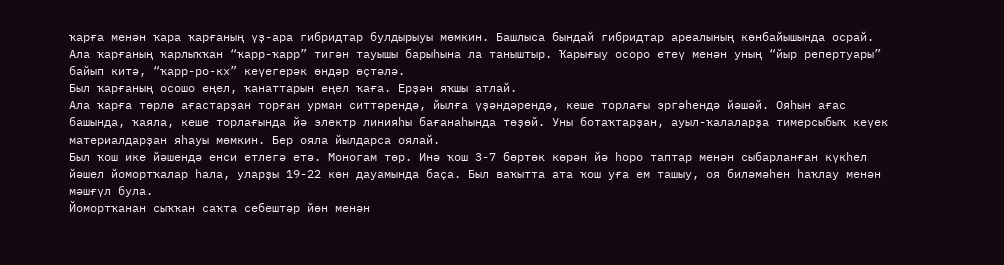ҡарға менән ҡара ҡарғаның үҙ-ара гибридтар булдырыуы мөмкин. Башлыса бындай гибридтар ареалының көнбайышында осрай.
Ала ҡарғаның ҡарлыҡҡан “ҡарр-ҡарр” тигән тауышы барыһына ла таныштыр. Ҡарығыу осоро етеү менән уның “йыр репертуары” байып китә, “ҡарр-ро-кх” кеүегерәк өндәр өҫтәлә.
Был ҡарғаның осошо еңел, ҡанаттарын еңел ҡаға. Ерҙән яҡшы атлай.
Ала ҡарға төрлө ағастарҙан торған урман ситтәрендә, йылға үҙәндәрендә, кеше торлағы эргәһендә йәшәй. Ояһын ағас башында, ҡаяла, кеше торлағында йә электр линияһы бағанаһында төҙөй. Уны ботаҡтарҙан, ауыл-ҡалаларҙа тимерсыбыҡ кеүек материалдарҙан яһауы мөмкин. Бер ояла йылдарса оялай.
Был ҡош ике йәшендә енси етлегә етә. Моногам төр. Инә ҡош 3-7 бөртөк көрән йә һоро таптар менән сыбарланған күкһел йәшел йомортҡалар һала, уларҙы 19-22 көн дауамында баҫа. Был ваҡытта ата ҡош уға ем ташыу, оя биләмәһен һаҡлау менән мәшғүл була.
Йомортҡанан сыҡҡан саҡта себештәр йөн менән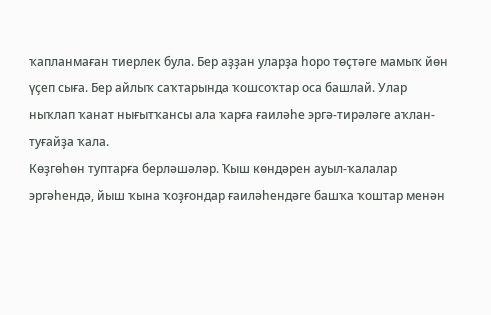ҡапланмаған тиерлек була. Бер аҙҙан уларҙа һоро төҫтәге мамыҡ йөн үҫеп сыға. Бер айлыҡ саҡтарында ҡошсоҡтар оса башлай. Улар ныҡлап ҡанат нығытҡансы ала ҡарға ғаиләһе эргә-тирәләге аҡлан-туғайҙа ҡала.
Көҙгөһөн туптарға берләшәләр. Ҡыш көндәрен ауыл-ҡалалар эргәһендә, йыш ҡына ҡоҙғондар ғаиләһендәге башҡа ҡоштар менән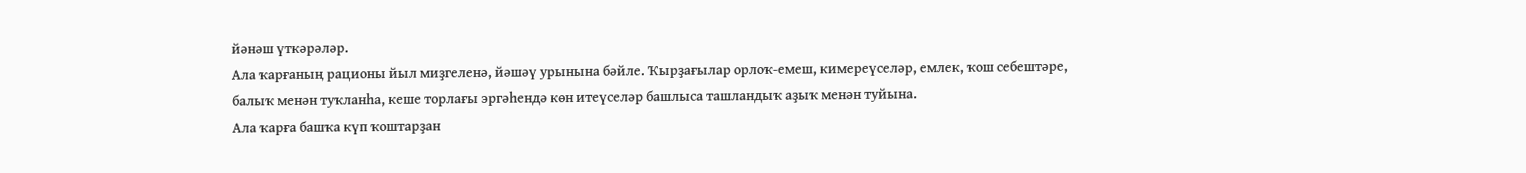йәнәш үткәрәләр.
Ала ҡарғаның рационы йыл миҙгеленә, йәшәү урынына бәйле. Ҡырҙағылар орлоҡ-емеш, кимереүселәр, емлек, ҡош себештәре, балыҡ менән туҡланһа, кеше торлағы эргәһендә көн итеүселәр башлыса ташландыҡ аҙыҡ менән туйына.
Ала ҡарға башҡа күп ҡоштарҙан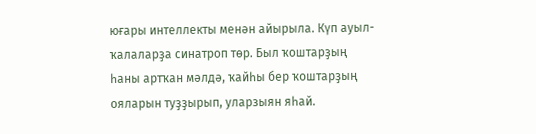юғары интеллекты менән айырыла. Күп ауыл-ҡалаларҙа синатроп төр. Был ҡоштарҙың һаны артҡан мәлдә, ҡайһы бер ҡоштарҙың ояларын туҙҙырып, уларзыян яһай.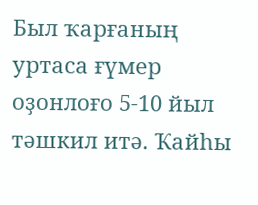Был ҡарғаның уртаса ғүмер оҙонлоғо 5-10 йыл тәшкил итә. Ҡайһы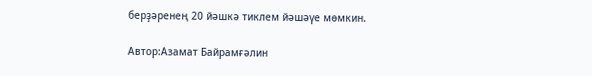берҙәренең 20 йәшкә тиклем йәшәүе мөмкин.

Автор:Азамат Байрамғәлин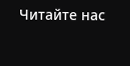Читайте нас